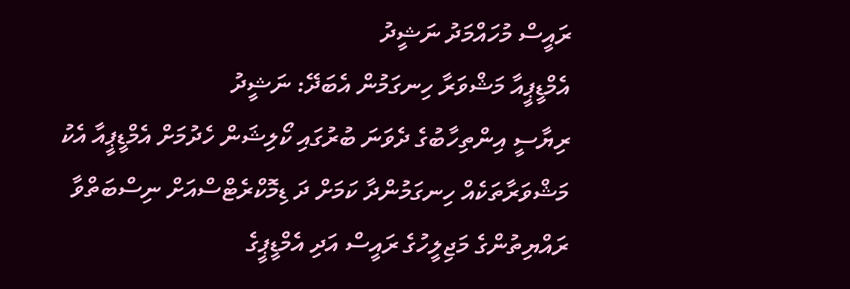ރައީސް މުހައްމަދު ނަޝީދު
އެމްޑީޕީއާ މަޝްވަރާ ހިނގަމުން އެބަދޭ: ނަޝީދު
ރިޔާސީ އިންތިހާބުގެ ދެވަނަ ބުރުގައި ކޯލިޝަން ހެދުމަށް އެމްޑީޕީއާ އެކު މަޝްވަރާތަކެއް ހިނގަމުންދާ ކަމަށް ދަ ޑިމޮކްރެޓްސްއަށް ނިސްބަތްވާ ރައްޔިތުންގެ މަޖިލީހުގެ ރައީސް އަދި އެމްޑީޕީގެ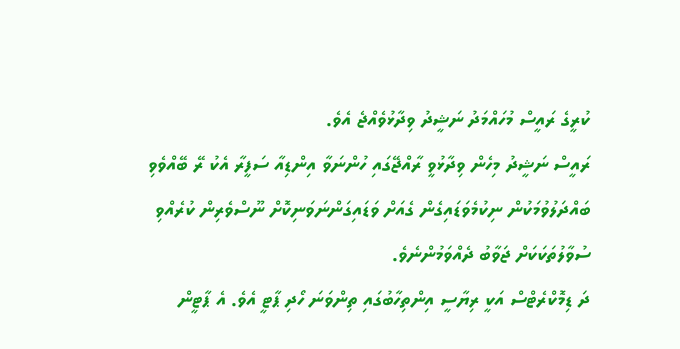ކުރީގެ ރައީސް މުހައްމަދު ނަޝީދު ވިދާޅުވެއްޖެ އެވެ.
ރައީސް ނަޝީދު މިހެން ވިދާޅުވީ ރާއްޖޭގައި ހުންނަވާ އިންޑިއާ ސަފީރާ އެކު ރޭ ބޭއްވެވި ބައްދަލުވުމަކުން ނިކުމެވަޑައިގެން ގެއަށް ވަޑައިގަންނަވަނިކޮށް ނޫސްވެރިން ކުރެއްވި ސުވާލުތަކަކަށް ޖަވާބު ދެއްވަމުންނެވެ.
ދަ ޑިމޮކްރެޓްސް އަކީ ރިޔާސީ އިންތިހާބުގައި ތިންވަނަ ހޯދި ޕާޓީ އެވެ. އެ ޕާޓީން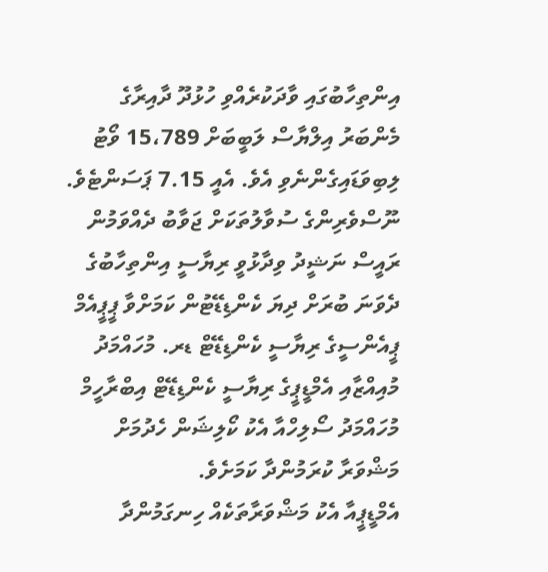އިންތިހާބުގައި ވާދަކުރެއްވި ހުޅުދޫ ދާއިރާގެ މެންބަރު އިލްޔާސް ލަބީބަށް 15،789 ވޯޓު ލިބިވަޑައިގެންނެވި އެވެ. އެއީ 7.15 ޕަސަންޓެވެ.
ނޫސްވެރިންގެ ސުވާލުތަކަށް ޖަވާބު ދެއްވަމުން ރައީސް ނަޝީދު ވިދާޅުވީ ރިޔާސީ އިންތިހާބުގެ ދެވަނަ ބުރަށް ދިޔަ ކެންޑިޑޭޓުން ކަމަށްވާ ޕީޕީއެމް ޕީއެންސީގެ ރިޔާސީ ކެންޑިޑޭޓް ޑރ. މުހައްމަދު މުއިއްޒާއި އެމްޑީޕީގެ ރިޔާސީ ކެންޑިޑޭޓް އިބްރާހީމް މުހައްމަދު ސޯލިހްއާ އެކު ކޯލިޝަން ހެދުމަށް މަޝްވަރާ ކުރަމުންދާ ކަމަށެވެ.
އެމްޑީޕީއާ އެކު މަޝްވަރާތަކެއް ހިނގަމުންދާ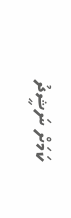ކަމަށް ނަޝީދު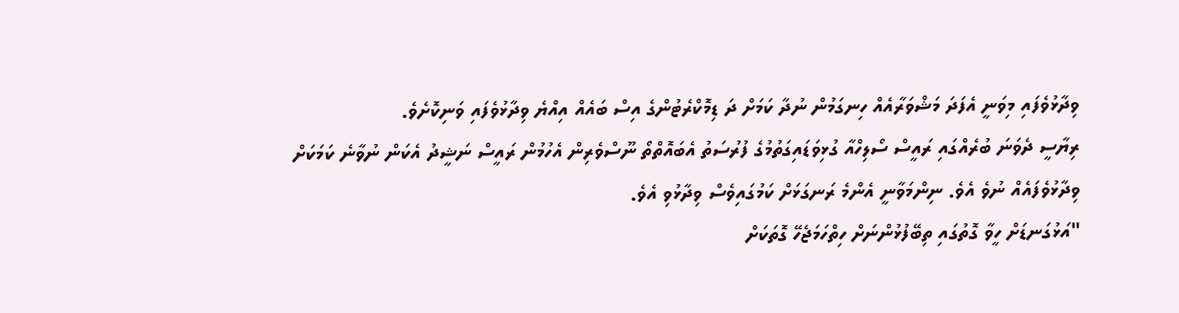ވިދާޅުވެފައި މިވަނީ އެފަދަ މަޝްވަރާއެއް ހިނގަމުން ނުދާ ކަމަށް ދަ ޑިމޮކްރެޓުންގެ އިސް ބައެއް އިއްޔެ ވިދާޅުވެފައި ވަނިކޮށެވެ.
ރިޔާސީ ދެވަނަ ބުރެއްގައި ރައީސް ސޯލިހްއާ ގުޅިވަޑައިގަތުމުގެ ފުރުސަތު އެބައޮތްތޯ ނޫސްވެރިން އެހުމުން ރައީސް ނަޝީދު އެކަން ނުވާނެ ކަމަކަށް ވިދާޅުވެފައެއް ނުވެ އެވެ. ނިންމަވާނީ އެންމެ ރަނގަޅަށް ކަމުގައިވެސް ވިދާޅުވި އެވެ.
"އަޅުގަނޑަށް ހީވާ ގޮތުގައި ތިބޭފުޅުންނަށް ހިތްހަމަޖެހޭ ގޮތަކަށް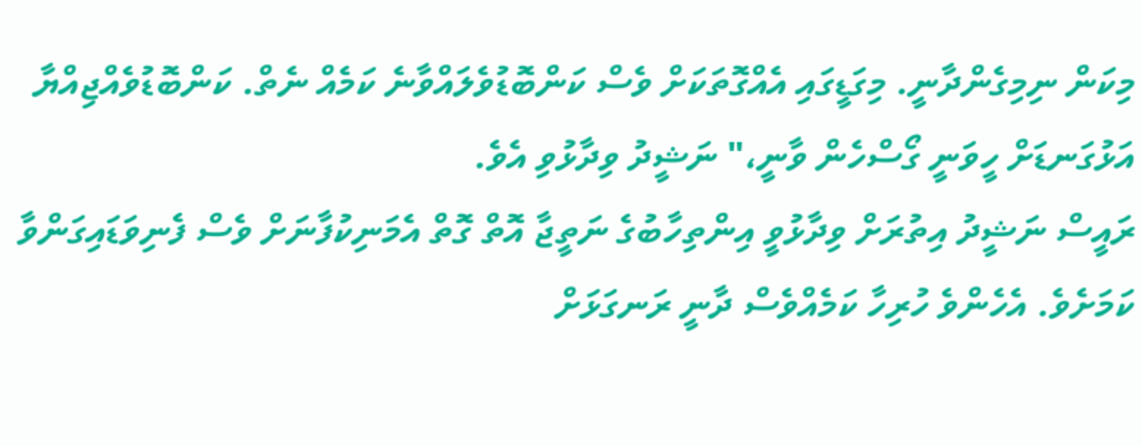މިކަން ނިމިގެންދާނީ. މިގަޑީގައި އެއްގޮތަކަށް ވެސް ކަންބޮޑުވެލައްވާނެ ކަމެއް ނެތް. ކަންބޮޑުވެއްޖިއްޔާ އަޅުގަނޑަށް ހީވަނީ ގޯސްހެން ވާނީ،" ނަޝީދު ވިދާޅުވި އެވެ.
ރައީސް ނަޝީދު އިތުރަށް ވިދާޅުވީ އިންތިހާބުގެ ނަތީޖާ އޮތް ގޮތް އެމަނިކުފާނަށް ވެސް ފެނިވަޑައިގަންވާ ކަމަށެވެ. އެހެންވެ ހުރިހާ ކަމެއްވެސް ދާނީ ރަނގަޅަށް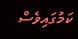ކަމުގައިވެސް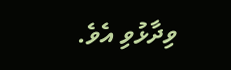ވިދާޅުވި އެވެ.